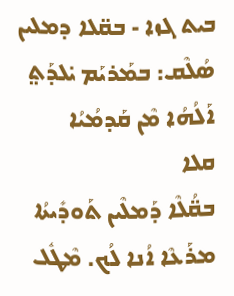ܒܝܬ ܓܙܐ - ܒܩ̈ܠܐ ܕܡܠܝܢ
ܣܳܠܶܩ: ܒܡܰܪܝܰܡ ܝ̇ܠܕܰܬ݀ ܐܰ‌ܠܳܗܳܐ ܡܶܢ ܩܰܕܡܳܝܳܐ
ܩܠܐ
ܒܩ̈ܳܠܶܐ ܕܰܡܠܶܝܢ ܬܰܘܕܺܝܬܳܐ ܡܪܰܥܶܐ ܐܳܢܐ ܠܳܟ. ܡܶܛܽܠ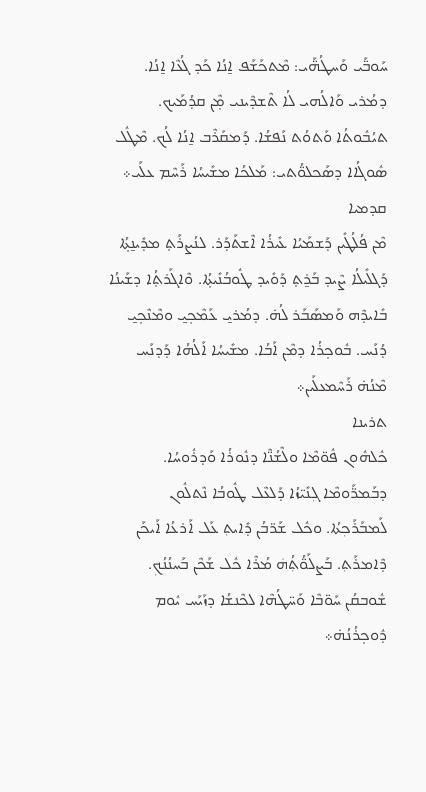ܚܰܘܒ̈ܰܝ ܘܰܚܛܳܗ̈ܰܝ: ܡܶܬܟܰܫܰܦ ܐ̱ܢܳܐ ܟܰܕ ܓܳܥܶܐ ܐ̱ܢܳܐ. ܕܡܳܪܝ ܘܰܐ‌ܠܳܗܝ ܠܳܐ ܬܶܫܕܶܝܢܝ ܡ̣ܶܢ ܩܕܳܡܰܝܟ. ܬܝܳܒܽܘܬܳܐ ܘܰܬܘܳܬ ܢܰܦܫܳܐ. ܕܰܡܩܰܪܶܒ ܐ̱ܢܳܐ ܠܳܟ. ܡܶܛܽܠ ܣܽܘܓܳܐܐ ܕܣܰܟܠܘ̈ܳܬܝ: ܡܰܠܟܳܐ ܡܫܺܝܚܳܐ ܪܰܚܶܡ ܥܠܰܝ܀
ܩܕܡܝܐ
ܡܶܢ ܦܳܠܳܛܺܝܢ ܕܰܫܡܰܝܳܐ ܥܺܝܪܳܐ ܐܶܫܬܰܕܰܪ. ܠܢܳܨܪܰܬ̣ ܡܕܺܝܢ̱ܬ̣ܳܐ ܕܰܓܠܺܝܠܳܐ ܨܶܝܕ ܒܰܪ̱ܬ̣ ܕܰܘܺܝܕ ܛܽܘܒܳܢܺܝܬ̣ܳܐ. ܘܶܐܓܰܪܬ̣ܳܐ ܕܫܰܝܢܳܐ ܒܺܐܝܕܶܗ ܘܰܡܣܰܒܰܪ ܠܳܗ̇. ܕܡܳܪܝ̱ ܥܰܡܶܟ̣ܝ̱ ܘܡܶܢܶܟ̣ܝ̱ ܕܳܢܰܚ. ܒܽܘܟ̣ܪܳܐ ܕܡܶܢ ܐܰܒܳܐ. ܡܫܺܝܚܳܐ ܐܰܠܳܗܳܐ ܕܰܕܢܰܚ ܡܶܢܳܗ̇ ܪܰܚܶܡܥܠܰܝܢ܀
ܬܪܝܢܐ
ܟܽܠܗܽܘܢ ܦܽܘ̈ܡܶܐ ܘܠܶܫܳܢ̈ܶܐ ܕܢܽܘܪܳܐ ܘܰܕܪܽܘܚܳܐ. ܕܒܰܡܪ̈ܰܘܡܶܐ ܓ݂ܢܺܝ̈ܙܳܐ ܕܰܠܥܶܠ ܛܽܘܒܳܐ ܢܶܬܠܽܘܢ ܠܰܡܒܰܪܰܟ݂ܬܳܐ. ܘܟܽܠ ܫܰܪ̈ܒܳܢ ܕܺܐܝܬ݂ ܥܰܠ ܐܰܪܥܳܐ ܐܰܝܟܰܢ ܕܶܐܡܪܰܬ݂. ܒܰܨܠܰܘ̈ܳܬ݂ܳܗܿ ܡܳܪܶܐ ܟܽܠ ܫܰܟܶܢ ܒܰܚܢܳܢܳܟ݂. ܫܽܘܒܩܳܢ ܚܰܘ̈ܒܶܐ ܘܰܚ̈ܛܳܗܶܐ ܠܟܶܢܫܳܐ ܕܙܰܝܰܚ ܝܽܘܡ ܕܽܘܟ̣ܪܳܢܳܗ̇܀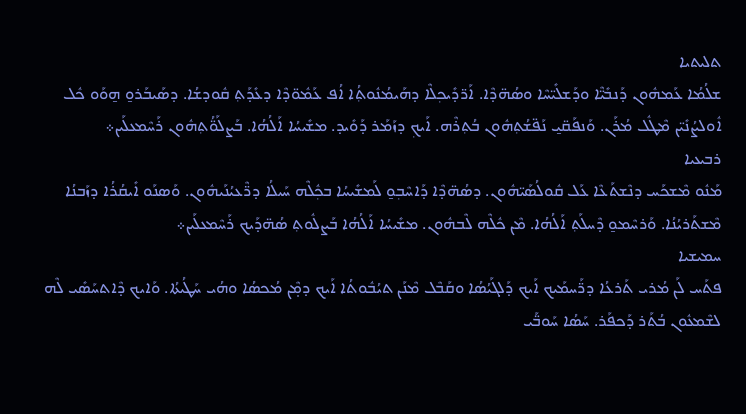ܬܠܝܬܝܐ
ܫܠܳܡܳܐ ܥܰܡܗܽܘܢ ܕܰܢܒܺܝ̈ܶܐ ܘܕܰܫܠܺܝ̈ܚܶܐ ܘܣܳܗ̈ܕܶܐ. ܐܰܪ̈ܕܺܝܟ݂ܠܶܐ ܕܗܰܝܡܳܢܽܘܬ݂ܳܐ ܐܳܦ ܥܰܡܽܘ̈ܕܶܐ ܕܥܺܕܰܬ݂ ܩܽܘܕܫܳܐ. ܕܣܰܝܒܰܪܘ̱ ܗ̱ܘܰܘ ܟܽܠ ܐܽܘܠܨܳܢܺܝ̈ܢ ܡܶܛܽܠ ܡܳܪܰܢ. ܘܰܢܦܰܩ̈ܝ̱ ܢܰܦ̈ܫܳܬ݂ܗܽܘܢ ܒܳܬ݂ܪܶܗ. ܐܰܝܟ݂ ܕܙܰܡܰܪ ܕܰܘܺܝܕ. ܡܫܺܝܚܳܐ ܐܰܠܳܗܳܐ. ܒܰܨܠܰܘ̈ܳܬ݂ܗܽܘܢ ܪܰܚܶܡܥܠܰܝܢ܀
ܪܒܝܥܝܐ
ܡܰܢܽܘ ܡܶܫܟܰܚ ܕܢܶܫܬܰܥܶܐ ܥܰܠ ܩܽܘܠܳܣܰܝ̈ܗܽܘܢ. ܕܣܳܗ̈ܕܶܐ ܕܰܐܚܶܒ݂ܘ̱ ܠܰܡܫܺܝܚܳܐ ܒܟ݂ܽܠܶܗ ܚܰܝܠܳܐ ܕܪ̈ܶܥܝܳܢܰܝܗܽܘܢ. ܘܰܣܢܰܘ ܐܺܝܩܳܪܳܐ ܕܙܰܒܢܳܐ ܡܶܫܬܰܪܝܳܢܳܐ. ܘܰܪܚܶܡܘ̱ ܕܶܚܠܰܬ݂ ܐܰܠܳܗܳܐ. ܡܶܢ ܟܽܠܶܗ ܠܶܒܗܽܘܢ. ܡܫܺܝܚܳܐ ܐܰܠܳܗܳܐ ܒܰܨܠܽܘܬ݂ ܣܳܗ̈ܕܰܝܟ ܪܰܚܶܡܥܠܰܝܢ܀
ܚܡܝܫܝܐ
ܦܬܰܚ ܠܰܢ ܡܳܪܝ ܬܰܪܥܳܐ ܕܪ̈ܰܚܡܰܝܟ ܐܰܝܟ ܕܰܠܓܰܝܳܣܳܐ ܘܩܰܒܶܠ ܡܶܢܰܢ ܬܝܳܒܽܘܬܳܐ ܐܰܝܟ ܕܡ̣ܶܢ ܡܳܟܣܳܐ ܘܗܳܝ ܚܰܛܳܝܬܳܐ. ܘܰܐܝܟ ܕܶܐܬܚܰܣܺܝ ܠܶܗ ܠܫܶܡܥܽܘܢ ܒܳܬܰܪ ܕܰܟܦܰܪ. ܚܰܣܳܐ ܚܰܘܒ̈ܰܝ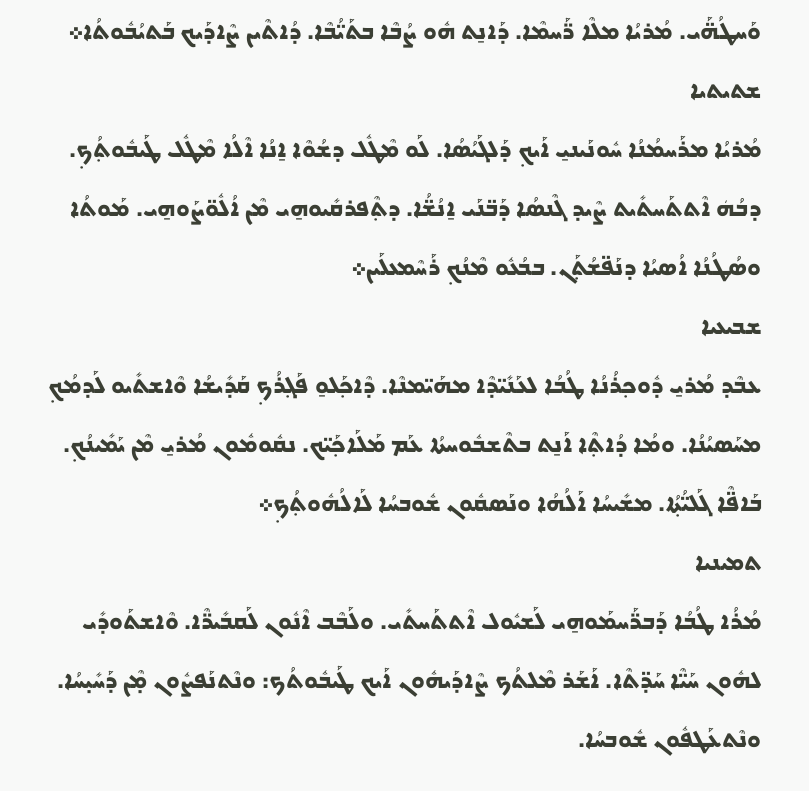ܘܰܚܛܳܗ̈ܰܝ. ܡܳܪܝܳܐ ܡܠܶܐ ܪ̈ܰܚܡܶܐ. ܕܰܐܢ̱ܬ ܗܽܘ ܨܳܒܶܐ ܒܬܰܝ̈ܳܒܶܐ. ܕܳܐܬܶܝܢ ܨܶܐܕܰܝܟ ܒܰܬܝܳܒܽܘܬܳܐ܀
ܫܬܝܬܝܐ
ܡܳܪܝܳܐ ܡܪܰܚܡܳܢܳܐ ܚܽܘܢܰܝܢܝ̱ ܐܰܝܟ݂ ܕܰܠܓܰܝܳܣܳܐ. ܠܰܘ ܡܶܛܽܠ ܕܫܳܘܶܐ ܐ̱ܢܳܐ ܐܶܠܳܐ ܡܶܛܽܠ ܛܰܝܒܽܘܬ݂ܳܟ݂. ܕܒܳܗܿ ܐܶܬܬܰܚܬܺܝܬ ܨܶܝܕ ܓܶܢܣܳܐ ܕܰܒ̈ܢܰܝ ܐ̱ܢܳܫ̈ܳܐ. ܕܬ݂ܶܦܪܩܺܝܘܗ̱ܝ ܡܶܢ ܐܳܠܽܘ̈ܨܰܘܗ̱ܝ. ܡܰܘܬܳܐ ܘܣܳܛܳܢܳܐ ܐܳܣܝܳܐ ܕܢܰܦ̈ܫܳܬ݂ܰܢ. ܒܒܳܥܽܘ ܡܶܢܳܟ݂ ܪܰܚܶܡܥܠܰܝܢ܀
ܫܒܝܥܝܐ
ܥܒܶܕ ܡܳܪܝ̱ ܕܽܘܟ݂ܪܳܢܳܐ ܛܳܒܳܐ ܠܥܰܢܺܝ̈ܕܶܐ ܡܗܰܝ̈ܡܢܶܐ. ܕܶܐܟ݂ܰܠܘ̱ ܦܰܓ݂ܪܳܟ݂ ܩܰܕܺܝܫܳܐ ܘܶܐܫܬܺܝܘ ܠܰܕܡܳܟ݂ ܡܚܰܣܝܳܢܳܐ. ܘܡܳܐ ܕܳܐܬ݂ܶܐ ܐܰܢ̱ܬ ܒܬܶܫܒܽܘܚܬܳܐ ܥܰܡ ܡܰܠܰܐܟ݂ܰܝ̈ܟ. ܢܩܽܘܡܽܘܢ ܡܳܪܝ̱ ܡܶܢ ܝܰܡܺܝܢܳܟ݂. ܒܰܐܦ̈ܶܐ ܓܰܠܝ̈ܳܬ݂ܳܐ. ܡܫܺܝܚܳܐ ܐܰܠܳܗܳܐ ܘܢܰܣܩܽܘܢ ܫܽܘܒܚܳܐ ܠܰܐܠܳܗܽܘܬ݂ܳܟ݂܀
ܬܡܝܢܝܐ
ܡܳܪܳܐ ܛܳܒܳܐ ܕܰܒܪ̈ܰܚܡܰܘܗ̱ܝ ܠܰܫܝܽܘܠ ‌ܐܶܬܬܰܚܬܺܝ. ܘܠܰܒܶܒ ܐܶܢܽܘܢ ܠܰܩܒܺܝܪ̈ܶܐ. ܘܶܐܫܬܰܘܕܺܝ ܠܗܽܘܢ ܚܰܝ̈ܶܐ ܚܰܕ̈ܬܶܐ. ܐܰܫܰܪ ܡܶܠܬܳܟ ܨܶܐܕܰܝܗܽܘܢ ܐܰܝܟ ܛܰܝܒܽܘܬܳܟ: ܘܢܶܬܢܰܦܨܽܘܢ ܡ̣ܶܢ ܕܰܚܺܝ̣ܚܳܐ. ܘܢܶܬܥܰܛܦܽܘܢ ܫܽܘܒܚܳܐ.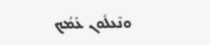ܘܢܶܥܠܽܘܢ ܥܰܡܳܟ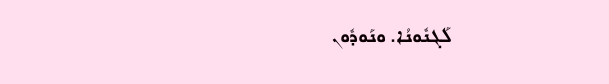ܠܰܓܢܽܘܢܳܐ. ܘܢܰܘܕܽܘܢ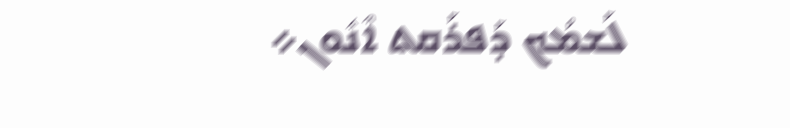ܠܰܫܡܳܟ ܕܰܦܪܰܩܬ ܐܶܢܽܘܢ܀